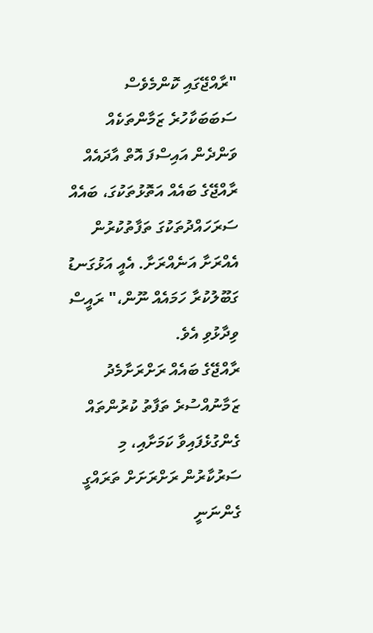"ރާއްޖޭގައި ކޮންމެވެސް ސަބަބަކާހުރެ ޒަމާންތަކެއް ވަންދެން އައިސްފަ އޮތް އާދައެއް ރާއްޖޭގެ ބައެއް އަތޮޅުތަކުގަ، ބައެއް ސަރަހައްދުތަކުގަ ތަފާތުކުރުން އެއްރަށާ އަނެއްރަށާ. އެއީ އަޅުގަނޑު ގަބޫލުކުރާ ހަމައެއް ނޫން،" ރައީސް ވިދާޅުވި އެވެ.
ރާއްޖޭގެ ބައެއް ރަށްރަށާމެދު ޒަމާނުއްސުރެ ތަފާތު ކުރުންތައް ގެންގުޅެފައިވާ ކަމަށާއި، މި ސަރުކާރުން ރަށްރަށަށް ތަރައްގީ ގެންނަނީ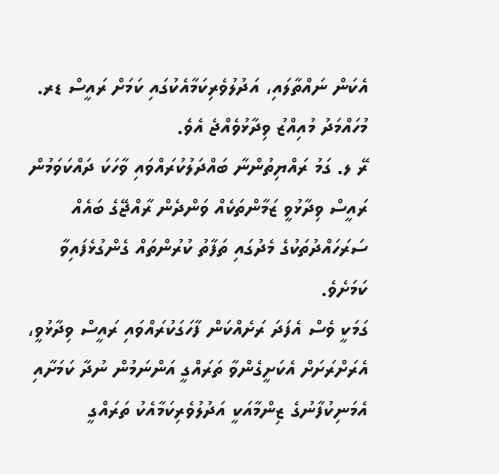އެކަން ނައްތާލައި، އަދުލުވެރިކަމާއެކުގައި ކަމަށް ރައީސް ޑރ. މުހައްމަދު މުއިއްޒު ވިދާޅުވެއްޖެ އެވެ.
ރޭ ލ. ގަމު ރައްޔިތުންނާ ބައްދަލުކުރައްވައި ވާހަކަ ދައްކަވަމުން ރައީސް ވިދާޅުވީ ޒަމާންތަކެއް ވަންދެން ރާއްޖޭގެ ބައެއް ސަރަހައްދުތަކުގެ މެދުގައި ތަފާތު ކުރުންތައް ގެންގުޅެފައިވާ ކަމަށެވެ.
ގަމަކީ ވެސް އެފަދަ ރަށެއްކަން ފާހަގަކުރައްވައި ރައީސް ވިދާޅުވީ، އެރަށްރަށަށް އެކަށީގެންވާ ތަރައްގީ އަންނަމުން ނުދާ ކަމަށާއި އެމަނިކުފާނުގެ ޒިންމާއަކީ އަދުލުވެރިކަމާއެކު ތަރައްގީ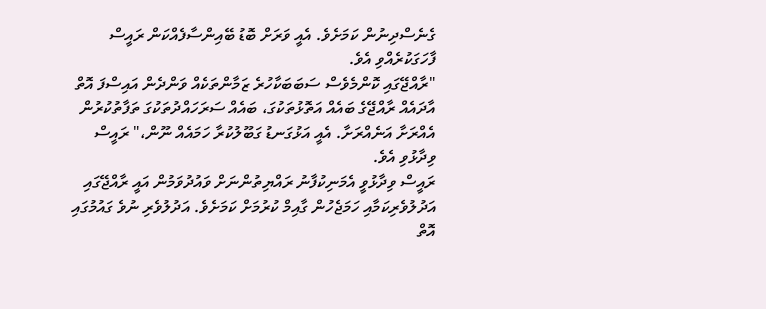ގެނެސްދިނުން ކަމަށެވެ. އެއީ ވަރަށް ބޮޑު ބޭއިންސާފެއްކަން ރައީސް ފާހަގަކުރެއްވި އެވެ.
"ރާއްޖޭގައި ކޮންމެވެސް ސަބަބަކާހުރެ ޒަމާންތަކެއް ވަންދެން އައިސްފަ އޮތް އާދައެއް ރާއްޖޭގެ ބައެއް އަތޮޅުތަކުގަ، ބައެއް ސަރަހައްދުތަކުގަ ތަފާތުކުރުން އެއްރަށާ އަނެއްރަށާ. އެއީ އަޅުގަނޑު ގަބޫލުކުރާ ހަމައެއް ނޫން،" ރައީސް ވިދާޅުވި އެވެ.
ރައީސް ވިދާޅުވީ އެމަނިކުފާނު ރައްޔިތުންނަށް ވައުދުވަމުން އައީ ރާއްޖޭގައި އަދުލުވެރިކަމާއި ހަމަޖެހުން ގާއިމް ކުރުމަށް ކަމަށެވެ. އަދުލުވެރި ނުވެ ގައުމުގައި އޮތް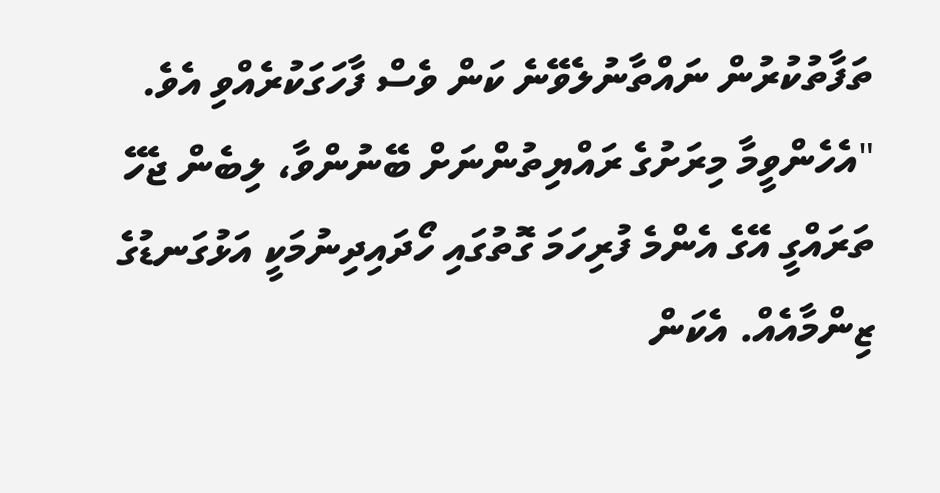ތަފާތުކުރުން ނައްތާނުލެވޭނެ ކަން ވެސް ފާހަގަކުރެއްވި އެވެ.
"އެހެންވީމާ މިރަށުގެ ރައްޔިތުންނަށް ބޭނުންވާ، ލިބެން ޖެހޭ ތަރައްގީ އޭގެ އެންމެ ފުރިހަމަ ގޮތުގައި ހޯދައިދިނުމަކީ އަޅުގަނޑުގެ ޒިންމާއެއް. އެކަން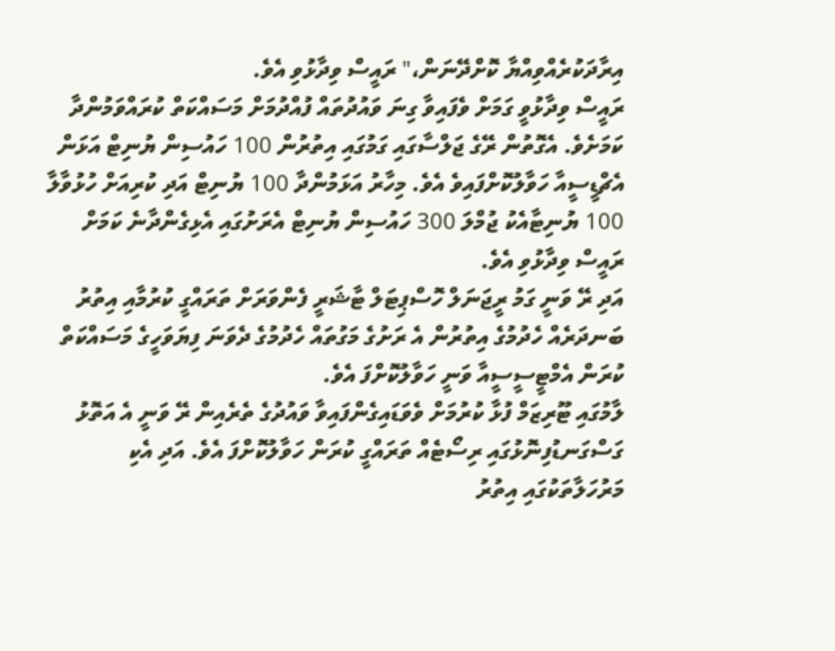އިރާދަކުރެއްވިއްޔާ ކޮށްދޭނަން،" ރައީސް ވިދާޅުވި އެވެ.
ރައީސް ވިދާޅުވީ ގަމަށް ވެފައިވާ ގިނަ ވައުދުތައް ފުއްދުމަށް މަސައްކަތް ކުރައްވަމުންދާ ކަމަށެވެ. އެގޮތުން ރޭގެ ޖަލްސާގައި ގަމުގައި އިތުރުން 100 ހައުސިން ޔުނިޓް އަޅަން އެޗްޑީސީއާ ހަވާލުކޮށްފައިވެ އެވެ. މިހާރު އަޅަމުންދާ 100 ޔުނިޓް އަދި ކުރިއަށް ހުޅުވާލާ 100 ޔުނިޓާއެކު ޖުމްލަ 300 ހައުސިން ޔުނިޓް އެރަށުގައި އެޅިގެންދާނެ ކަމަށް ރައީސް ވިދާޅުވި އެވެ.
އަދި ރޭ ވަނީ ގަމު ރީޖަނަލް ހޮސްޕިޓަލް ޓާޝަރީ ފެންވަރަށް ތަރައްގީ ކުރުމާއި އިތުރު ބަނދަރެއް ހެދުމުގެ އިތުރުން އެ ރަށުގެ މަގުތައް ހެދުމުގެ ދެވަނަ ފިޔަވަހީގެ މަސައްކަތް ކުރަން އެމްޓީސީސީއާ ވަނީ ހަވާލުކޮށްފަ އެވެ.
ލާމުގައި ޓޫރިޒަމް ފުޅާ ކުރުމަށް ވެވަޑައިގެންފައިވާ ވައުދުގެ ތެރެއިން ރޭ ވަނީ އެ އަތޮޅު ގަސްގަނޑުފިނޮޅުގައި ރިސޯޓެއް ތަރައްގީ ކުރަން ހަވާލުކޮށްފަ އެވެ. އަދި އެކި މަރުހަލާތަކުގައި އިތުރު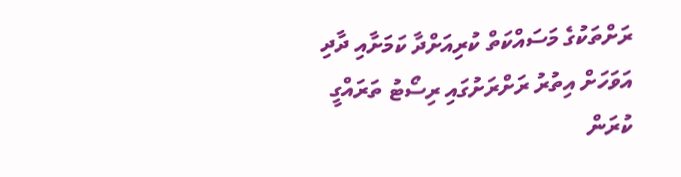ރަށްތަކުގެ މަސައްކަތް ކުރިއަށްދާ ކަމަށާއި ދާދި އަވަހަށް އިތުރު ރަށްރަށުގައި ރިސޯޓު ތަރައްގީ ކުރަން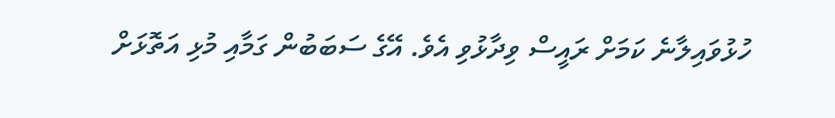ހުޅުވައިލާނެ ކަމަށް ރައީސް ވިދާޅުވި އެވެ. އޭގެ ސަބަބުން ގަމާއި މުޅި އަތޮޅަށް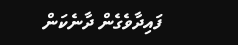ފައިދާވެގެން ދާނެކަން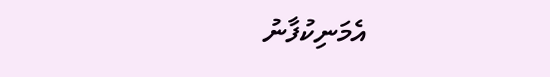އެމަނިކުފާނު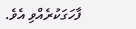ފާހަގަކުރެއްވި އެވެ.